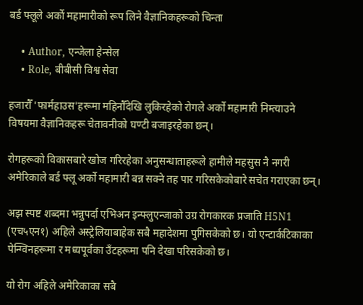बर्ड फ्लूले अर्को महामारीको रूप लिने वैज्ञानिकहरूको चिन्ता

    • Author, एन्जेला हेन्सेल
    • Role, बीबीसी विश्व सेवा

हजारौँ 'फार्महाउस'हरूमा महिनौँदेखि लुकिरहेको रोगले अर्को महामारी निम्त्याउने विषयमा वैज्ञानिकहरू चेतावनीको घण्टी बजाइरहेका छन्।

रोगहरूको विकासबारे खोज गरिरहेका अनुसन्धाताहरूले हामीले महसुस नै नगरी अमेरिकाले बर्ड फ्लू अर्को महामारी बन्न सक्ने तह पार गरिसकेकोबारे सचेत गराएका छन्।

अझ स्पष्ट शब्दमा भन्नुपर्दा एभिअन इन्फ्लुएन्जाको उग्र रोगकारक प्रजाति H5N1 (एच५एन१) अहिले अस्ट्रेलियाबाहेक सबै महादेशमा पुगिसकेको छ। यो एन्टार्कटिकाका पेन्ग्विनहरूमा र मध्यपूर्वका उँटहरूमा पनि देखा परिसकेको छ।

यो रोग अहिले अमेरिकाका सबै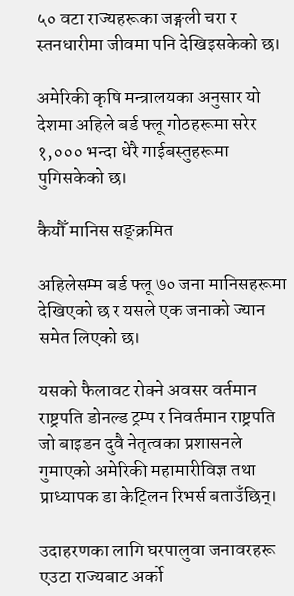५० वटा राज्यहरूका जङ्गली चरा र स्तनधारीमा जीवमा पनि देखिइसकेको छ।

अमेरिकी कृषि मन्त्रालयका अनुसार यो देशमा अहिले बर्ड फ्लू गोठहरूमा सरेर १,००० भन्दा धेरै गाईबस्तुहरूमा पुगिसकेको छ।

कैयौँ मानिस सङ्क्रमित

अहिलेसम्म बर्ड फ्लू ७० जना मानिसहरूमा देखिएको छ र यसले एक जनाको ज्यान समेत लिएको छ।

यसको फैलावट रोक्ने अवसर वर्तमान राष्ट्रपति डोनल्ड ट्रम्प र निवर्तमान राष्ट्रपति जो बाइडन दुवै नेतृत्वका प्रशासनले गुमाएको अमेरिकी महामारीविज्ञ तथा प्राध्यापक डा केट्लिन रिभर्स बताउँछिन्।

उदाहरणका लागि घरपालुवा जनावरहरू एउटा राज्यबाट अर्को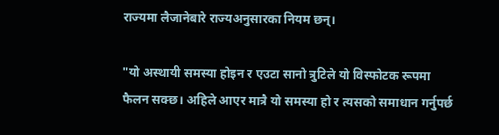राज्यमा लैजानेबारे राज्यअनुसारका नियम छन्।

"यो अस्थायी समस्या होइन र एउटा सानो त्रुटिले यो विस्फोटक रूपमा फैलन सक्छ। अहिले आएर मात्रै यो समस्या हो र त्यसको समाधान गर्नुपर्छ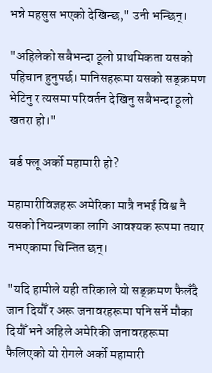भन्ने महसुस भएको देखिन्छ," उनी भन्छिन्।

"अहिलेको सबैभन्दा ठूलो प्राथमिकता यसको पहिचान हुनुपर्छ। मानिसहरूमा यसको सङ्क्रमण भेटिनु र त्यसमा परिवर्तन देखिनु सबैभन्दा ठूलो खतरा हो।"

बर्ड फ्लू अर्को महामारी हो?

महामारीविज्ञहरू अमेरिका मात्रै नभई विश्व नै यसको नियन्त्रणका लागि आवश्यक रूपमा तयार नभएकामा चिन्तित छन्।

"यदि हामीले यही तरिकाले यो सङ्क्रमण फैलँदै जान दियौँ र अरू जनावरहरूमा पनि सर्ने मौका दियौँ भने अहिले अमेरिकी जनावरहरूमा फैलिएको यो रोगले अर्को महामारी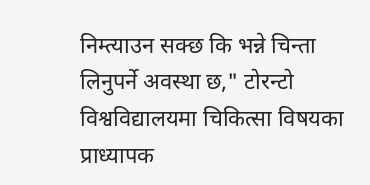निम्त्याउन सक्छ कि भन्ने चिन्ता लिनुपर्ने अवस्था छ," टोरन्टो विश्वविद्यालयमा चिकित्सा विषयका प्राध्यापक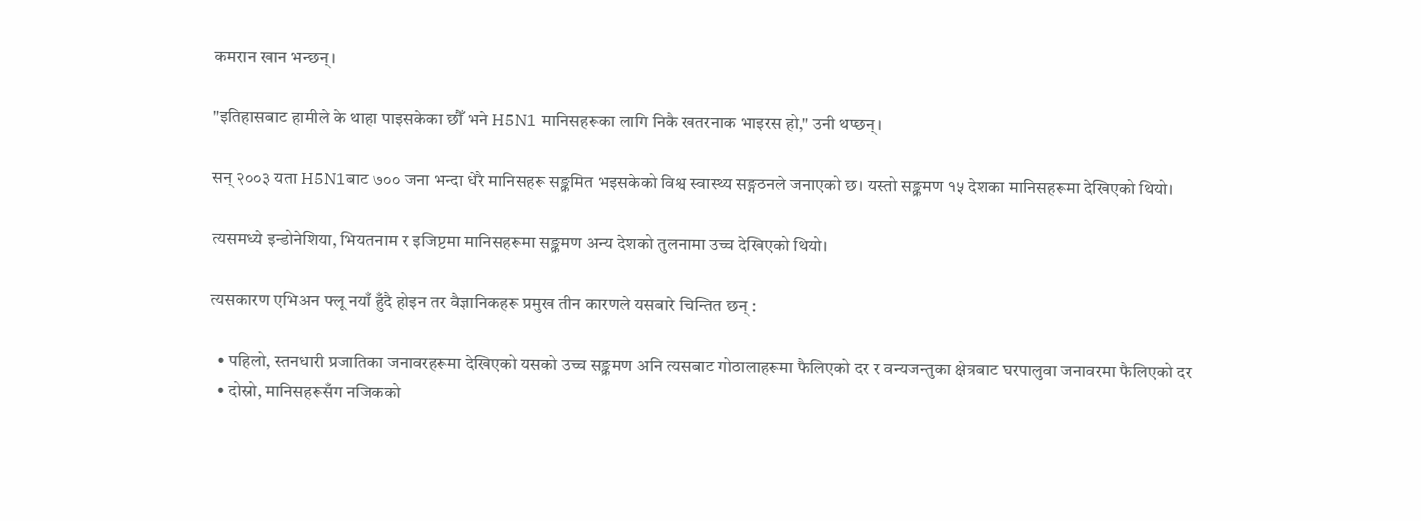कमरान खान भन्छन्।

"इतिहासबाट हामीले के थाहा पाइसकेका छौँ भने H5N1 मानिसहरूका लागि निकै खतरनाक भाइरस हो," उनी थप्छन्।

सन् २००३ यता H5N1बाट ७०० जना भन्दा धेरै मानिसहरू सङ्क्रमित भइसकेको विश्व स्वास्थ्य सङ्गठनले जनाएको छ। यस्तो सङ्क्रमण १५ देशका मानिसहरूमा देखिएको थियो।

त्यसमध्ये इन्डोनेशिया, भियतनाम र इजिप्टमा मानिसहरूमा सङ्क्रमण अन्य देशको तुलनामा उच्च देखिएको थियो।

त्यसकारण एभिअन फ्लू नयाँ हुँदै होइन तर वैज्ञानिकहरू प्रमुख तीन कारणले यसबारे चिन्तित छन् :

  • पहिलो, स्तनधारी प्रजातिका जनावरहरूमा देखिएको यसको उच्च सङ्क्रमण अनि त्यसबाट गोठालाहरूमा फैलिएको दर र वन्यजन्तुका क्षेत्रबाट घरपालुवा जनावरमा फैलिएको दर
  • दोस्रो, मानिसहरूसँग नजिकको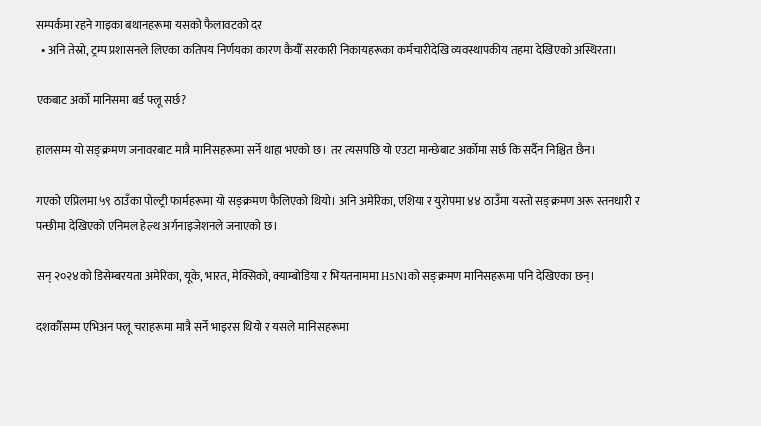सम्पर्कमा रहने गाइका बथानहरूमा यसको फैलावटको दर
  • अनि तेस्रो, ट्रम्प प्रशासनले लिएका कतिपय निर्णयका कारण कैयौँ सरकारी निकायहरूका कर्मचारीदेखि व्यवस्थापकीय तहमा देखिएको अस्थिरता।

एकबाट अर्को मानिसमा बर्ड फ्लू सर्छ?

हालसम्म यो सङ्क्रमण जनावरबाट मात्रै मानिसहरूमा सर्ने थाहा भएको छ। तर त्यसपछि यो एउटा मान्छेबाट अर्कोमा सर्छ कि सर्दैन निश्चित छैन।

गएको एप्रिलमा ५९ ठाउँका पोल्ट्री फार्महरूमा यो सङ्क्रमण फैलिएको थियो। अनि अमेरिका, एशिया र युरोपमा ४४ ठाउँमा यस्तो सङ्क्रमण अरू स्तनधारी र पन्छीमा देखिएको एनिमल हेल्थ अर्गनाइजेशनले जनाएको छ।

सन् २०२४को डिसेम्बरयता अमेरिका, यूके, भारत, मेक्सिको, क्याम्बोडिया र भियतनाममा H5N1को सङ्क्रमण मानिसहरूमा पनि देखिएका छन्।

दशकौँसम्म एभिअन फ्लू चराहरूमा मात्रै सर्ने भाइरस थियो र यसले मानिसहरूमा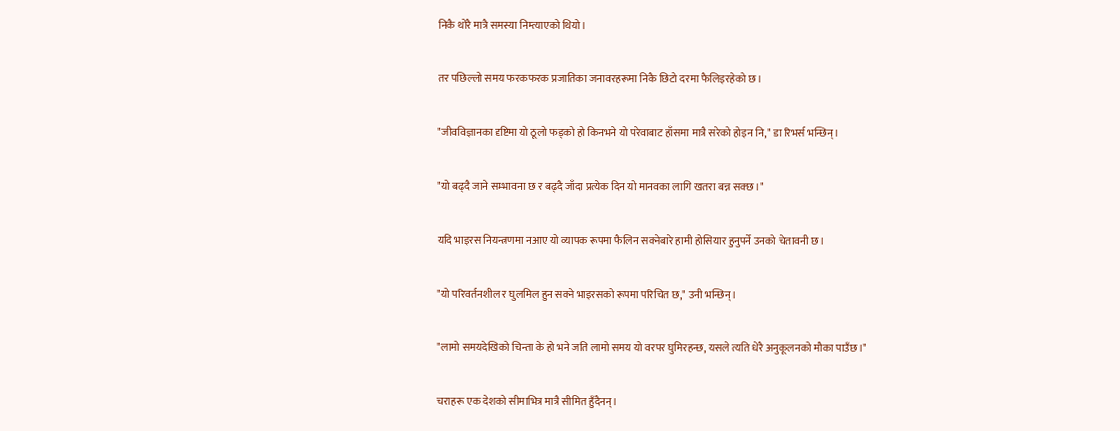निकै थोरै मात्रै समस्या निम्त्याएको थियो।

तर पछिल्लो समय फरकफरक प्रजातिका जनावरहरूमा निकै छिटो दरमा फैलिइरहेको छ।

"जीवविज्ञानका दृष्टिमा यो ठूलो फड्को हो किनभने यो परेवाबाट हाँसमा मात्रै सरेको होइन नि," डा रिभर्स भन्छिन्।

"यो बढ्दै जाने सम्भावना छ र बढ्दै जाँदा प्रत्येक दिन यो मानवका लागि खतरा बन्न सक्छ।"

यदि भाइरस नियन्त्रणमा नआए यो व्यापक रूपमा फैलिन सक्नेबारे हामी होसियार हुनुपर्ने उनको चेतावनी छ।

"यो परिवर्तनशील र घुलमिल हुन सक्ने भाइरसको रूपमा परिचित छ," उनी भन्छिन्।

"लामो समयदेखिको चिन्ता के हो भने जति लामो समय यो वरपर घुमिरहन्छ, यसले त्यति धेरै अनुकूलनको मौका पाउँछ।"

चराहरू एक देशको सीमाभित्र मात्रै सीमित हुँदैनन्।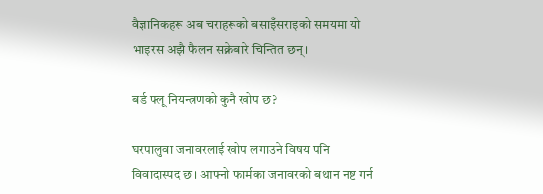वैज्ञानिकहरू अब चराहरूको बसाइँसराइको समयमा यो भाइरस अझै फैलन सक्नेबारे चिन्तित छन्।

बर्ड फ्लू नियन्त्रणको कुनै खोप छ?

घरपालुवा जनावरलाई खोप लगाउने विषय पनि विवादास्पद छ। आफ्नो फार्मका जनावरको बथान नष्ट गर्न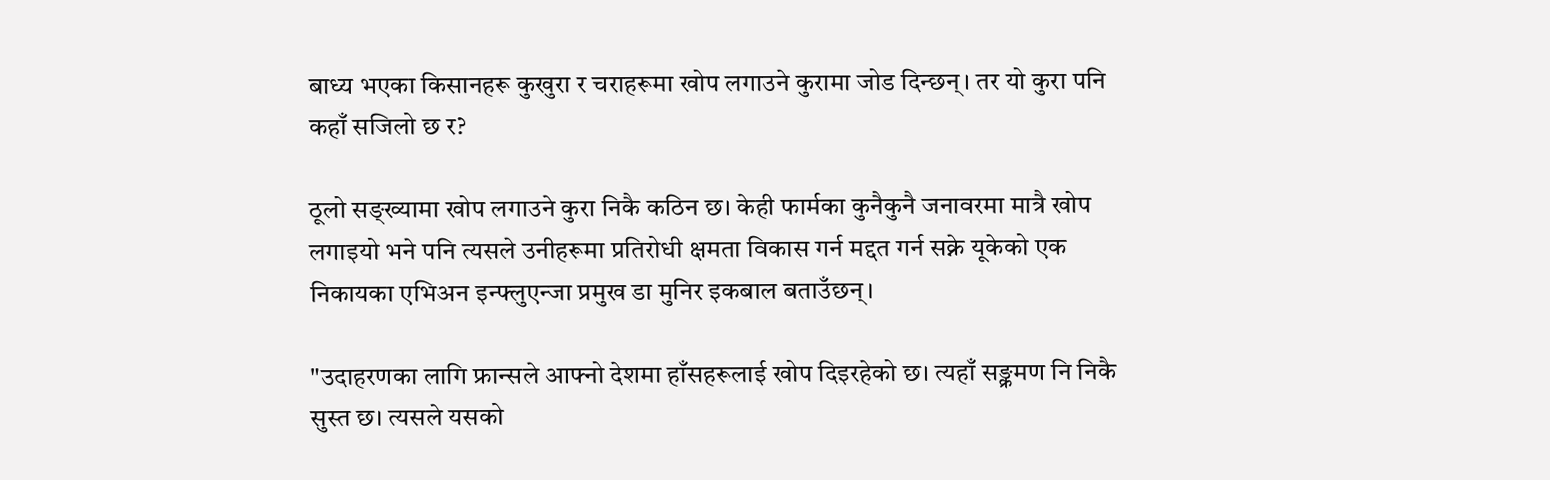बाध्य भएका किसानहरू कुखुरा र चराहरूमा खोप लगाउने कुरामा जोड दिन्छन्। तर यो कुरा पनि कहाँ सजिलो छ र?

ठूलो सङ्ख्यामा खोप लगाउने कुरा निकै कठिन छ। केही फार्मका कुनैकुनै जनावरमा मात्रै खोप लगाइयो भने पनि त्यसले उनीहरूमा प्रतिरोधी क्षमता विकास गर्न मद्दत गर्न सक्ने यूकेको एक निकायका एभिअन इन्फ्लुएन्जा प्रमुख डा मुनिर इकबाल बताउँछन्।

"उदाहरणका लागि फ्रान्सले आफ्नो देशमा हाँसहरूलाई खोप दिइरहेको छ। त्यहाँ सङ्क्रमण नि निकै सुस्त छ। त्यसले यसको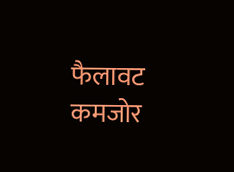फैलावट कमजोर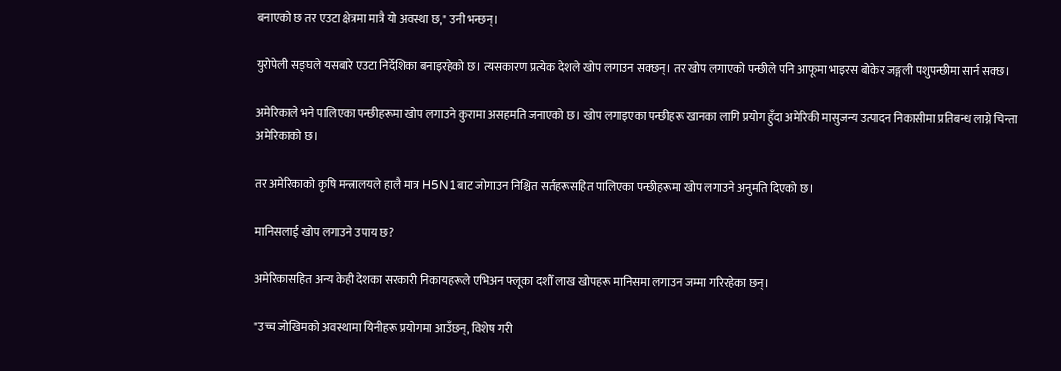बनाएको छ तर एउटा क्षेत्रमा मात्रै यो अवस्था छ," उनी भन्छन्।

युरोपेली सङ्घले यसबारे एउटा निर्देशिका बनाइरहेको छ। त्यसकारण प्रत्येक देशले खोप लगाउन सक्छन्। तर खोप लगाएको पन्छीले पनि आफूमा भाइरस बोकेर जङ्गली पशुपन्छीमा सार्न सक्छ।

अमेरिकाले भने पालिएका पन्छीहरूमा खोप लगाउने कुरामा असहमति जनाएको छ। खोप लगाइएका पन्छीहरू खानका लागि प्रयोग हुँदा अमेरिकी मासुजन्य उत्पादन निकासीमा प्रतिबन्ध लाग्ने चिन्ता अमेरिकाको छ।

तर अमेरिकाको कृषि मन्त्रालयले हालै मात्र H5N1बाट जोगाउन निश्चित सर्तहरूसहित पालिएका पन्छीहरूमा खोप लगाउने अनुमति दिएको छ।

मानिसलाई खोप लगाउने उपाय छ?

अमेरिकासहित अन्य केही देशका सरकारी निकायहरूले एभिअन फ्लूका दशौँ लाख खोपहरू मानिसमा लगाउन जम्मा गरिरहेका छन्।

"उच्च जोखिमको अवस्थामा यिनीहरू प्रयोगमा आउँछन्, विशेष गरी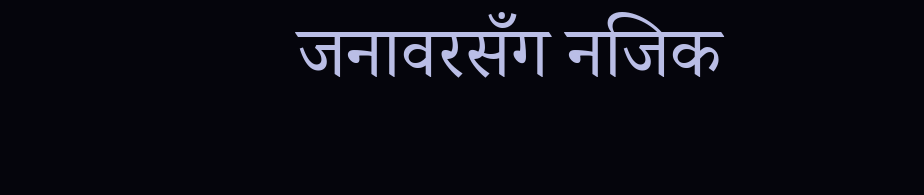जनावरसँग नजिक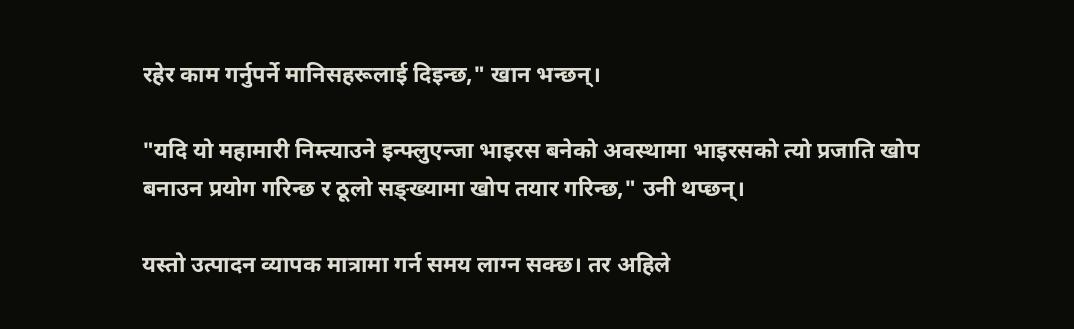रहेर काम गर्नुपर्ने मानिसहरूलाई दिइन्छ," खान भन्छन्।

"यदि यो महामारी निम्त्याउने इन्फ्लुएन्जा भाइरस बनेको अवस्थामा भाइरसको त्यो प्रजाति खोप बनाउन प्रयोग गरिन्छ र ठूलो सङ्ख्यामा खोप तयार गरिन्छ," उनी थप्छन्।

यस्तो उत्पादन व्यापक मात्रामा गर्न समय लाग्न सक्छ। तर अहिले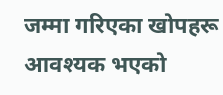जम्मा गरिएका खोपहरू आवश्यक भएको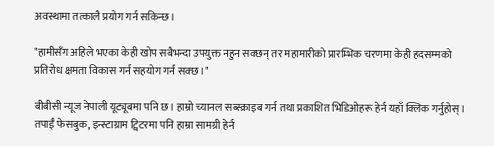अवस्थामा तत्कालै प्रयोग गर्न सकिन्छ।

"हामीसँग अहिले भएका केही खोप सबैभन्दा उपयुक्त नहुन सक्छन् तर महामारीको प्रारम्भिक चरणमा केही हदसम्मको प्रतिरोध क्षमता विकास गर्न सहयोग गर्न सक्छ।"

बीबीसी न्यूज नेपाली यूट्यूबमा पनि छ। हाम्रो च्यानल सब्स्क्राइब गर्न तथा प्रकाशित भिडिओहरू हेर्न यहाँ क्लिक गर्नुहोस्। तपाईँ फेसबुक, इन्स्टाग्राम ट्विटरमा पनि हाम्रा सामग्री हेर्न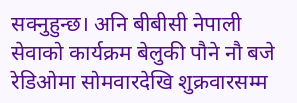सक्नुहुन्छ। अनि बीबीसी नेपाली सेवाको कार्यक्रम बेलुकी पौने नौ बजे रेडिओमा सोमवारदेखि शुक्रवारसम्म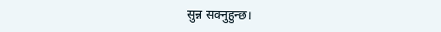सुन्न सक्नुहुन्छ।